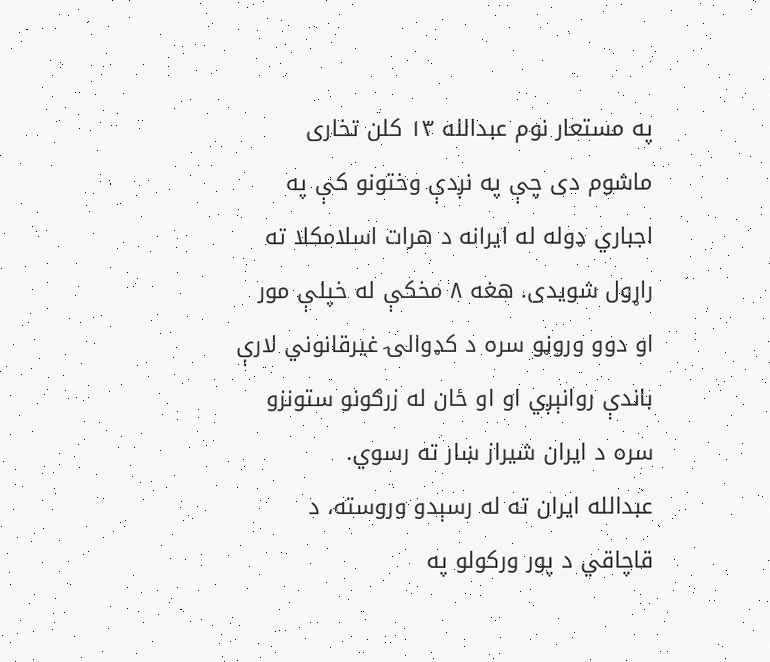په مستعار نوم عبدالله ۱۳ کلن تخاری ماشوم دی چې په نږدې وختونو کې په اجباري ډوله له ایرانه د هرات اسلامکلا ته راړول شویدی. هغه ۸ مخکې له خپلې مور او دوو وروڼو سره د کډوالۍ غیرقانوني لارې باندې روانېږي او او ځان له زرګونو ستونزو سره د ایران شیراز ښار ته رسوي.
عبدالله ایران ته له رسېدو وروسته، د قاچاقي د پور ورکولو په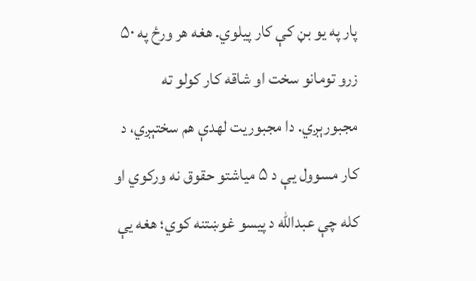پار په یو بڼ کې کار پيلوي. هغه هر ورځ په ۵۰ زرو تومانو سخت او شاقه کار کولو ته مجبورېږي. دا مجبوریت لهدې هم سختېږي، د کار مسوول یې د ۵ میاشتو حقوق نه ورکوي او کله چې عبدالله د پيسو غوښتنه کوي؛ هغه یې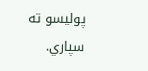پولیسو ته سپاري.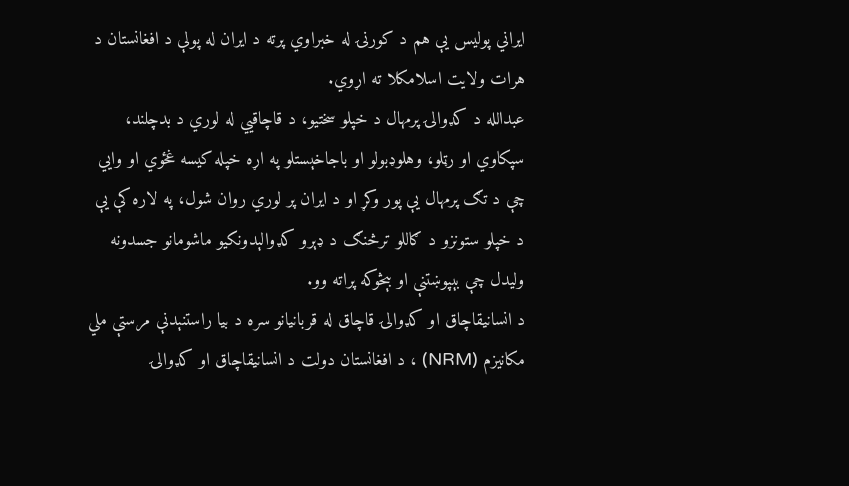ایراني پولیس یې هم د کورنۍ له خبراوي پرته د ایران له پولې د افغانستان د هرات ولایت اسلامکلا ته اړوي.
عبدالله د کډوالۍ پرمهال د خپلو سختیو، د قاچاقیي له لوري د بدچلند، سپکاوي او رټلو، وهلوډبولو او باجاخېستلو په اړه خپله کیسه غځوي او وايي چې د تګ پرمهال یې پور وکړ او د ایران پر لوري روان شول، په لاره کې یې د خپلو ستونزو د ګاللو ترڅنګ د ډېرو کډوالېدونکیو ماشومانو جسدونه ولیدل چې بېپوښتنې او بېڅوکه پراته وو.
د انسانيقاچاق او کډوالۍ قاچاق له قربانیانو سره د بیا راستنېدنې مرستې ملي مکانیزم (NRM) ، د افغانستان دولت د انسانيقاچاق او کډوالۍ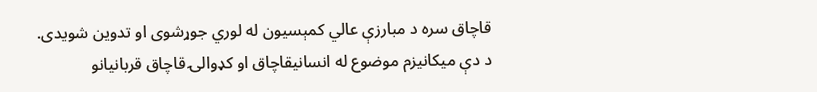قاچاق سره د مبارزې عالي کمېسیون له لوري جوړشوی او تدوین شویدی.
د دې میکانیزم موضوع له انسانيقاچاق او کډوالۍ قاچاق قربانیانو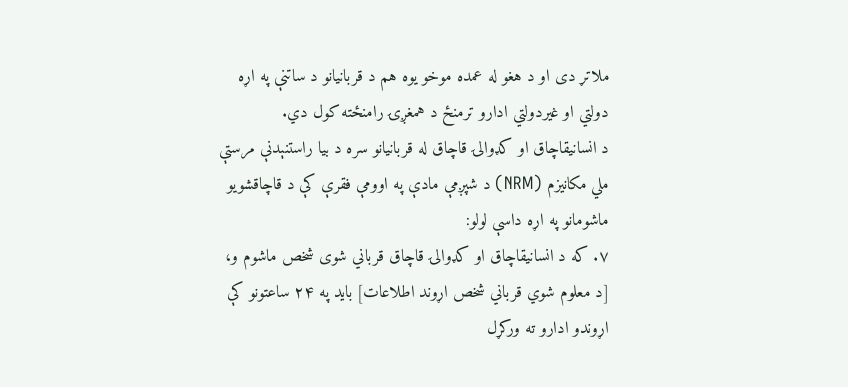ملاتړ دی او د هغو له عمده موخو یوه هم د قربانیانو د ساتنې په اړه دولتي او غیردولتي ادارو ترمنځ د همغږۍ رامنځته کول دي.
د انسانيقاچاق او کډوالۍ قاچاق له قربانیانو سره د بیا راستنېدنې مرستې ملي مکانیزم (NRM) د شپږمې مادې په اوومې فقرې کې د قاچاقشویو ماشومانو په اړه داسې لولو:
۷. که د انسانيقاچاق او کډوالۍ قاچاق قرباني شوی شخص ماشوم و، [د معلوم شوي قرباني شخص اړوند اطلاعات] باید په ۲۴ ساعتونو کې اړوندو ادارو ته ورکړل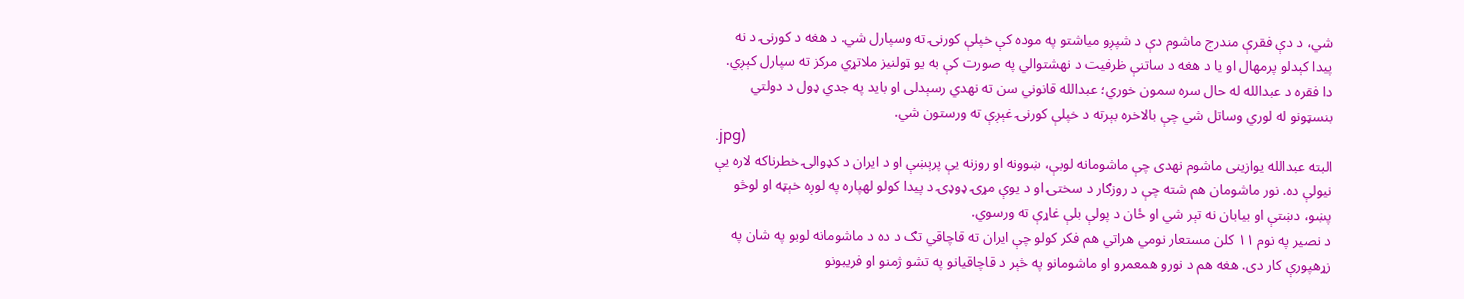شي، د دې فقرې مندرج ماشوم دې د شپږو میاشتو په موده کې خپلې کورنۍ ته وسپارل شي. د هغه د کورنۍ د نه پيدا کېدلو پرمهال او یا د هغه د ساتنې ظرفیت د نهشتوالي په صورت کې به یو ټولنیز ملاتړي مرکز ته سپارل کېږي.
دا فقره د عبدالله له حال سره سمون خوري؛ عبدالله قانوني سن ته نهدي رسېدلی او باید په جدي ډول د دولتي بنسټونو له لوري وساتل شي چې بالاخره بېرته د خپلې کورنۍ غېږې ته ورستون شي.
.jpg)
البته عبدالله یوازینی ماشوم نهدی چې ماشومانه لوبې، ښوونه او روزنه یې پرېښې او د ایران د کډوالۍ خطرناکه لاره یې نیولې ده. نور ماشومان هم شته چې د روزګار د سختۍ او د یوې مړۍ ډوډۍ د پیدا کولو لهپاره په لوږه خېټه او لوڅو پښو، دښتې او بیابان نه تېر شي او ځان د پولې بلې غاړې ته ورسوي.
د نصیر په نوم ۱۱ کلن مستعار نومي هراتي هم فکر کولو چې ایران ته قاچاقي تګ د ده د ماشومانه لوبو په شان په زړهپورې کار دی. هغه هم د نورو همعمرو او ماشومانو په څېر د قاچاقیانو په تشو ژمنو او فریبونو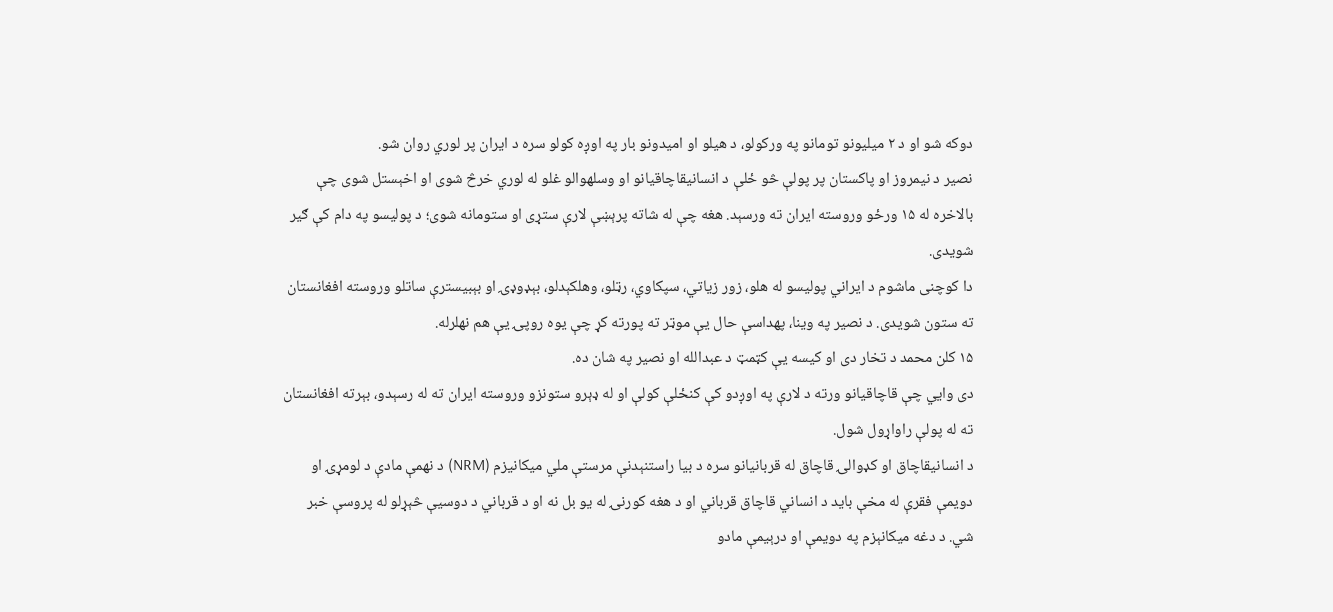دوکه شو او د ۲ میلیونو تومانو په ورکولو، د هیلو او امیدونو بار په اوږه کولو سره د ایران پر لوري روان شو.
نصیر د نیمروز او پاکستان پر پولې څو ځلې د انسانيقاچاقیانو او وسلهوالو غلو له لوري خرڅ شوی او اخېستل شوی چې بالاخره له ۱۵ ورځو وروسته ایران ته ورسېد. هغه چې له شاته پرېښې لارې ستړی او ستومانه شوی؛ د پولیسو په دام کې ګیر شویدی.
دا کوچنی ماشوم د ایراني پولیسو له هلو، زور زیاتي، سپکاوي، رټلو، وهلکېدلو، بېډوډۍ او بېبیسترې ساتلو وروسته افغانستان ته ستون شویدی. د نصیر په وینا، پهداسې حال یې موټر ته پورته کړ چې یوه روپۍ یې هم نهلرله.
۱۵ کلن محمد د تخار دی او کیسه یې کټمټ د عبدالله او نصیر په شان ده.
دی وایي چې قاچاقیانو ورته د لارې په اوږدو کې کنځلې کولې او له ډېرو ستونزو وروسته ایران ته له رسېدو، بېرته افغانستان ته له پولې راواړول شول.
د انسانيقاچاق او کډوالۍ قاچاق له قربانیانو سره د بیا راستنېدنې مرستې ملي میکانیزم (NRM) د نهمې مادې د لومړۍ او دویمې فقرې له مخې باید د انساني قاچاق قرباني او د هغه کورنۍ له یو بل نه او د قرباني د دوسیې څېړلو له پروسې خبر شي. د دغه میکانېزم په دویمې او درېیمې مادو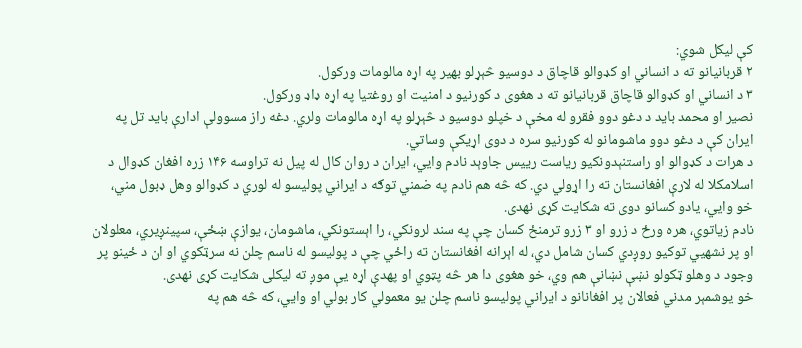کې لیکل شوي:
۲ قربانیانو ته د انساني او کډوالو قاچاق د دوسیو څېړلو بهیر په اړه مالومات ورکول.
۳ د انساني او کډوالو قاچاق قربانیانو ته د هغوی د کورنیو د امنیت او روغتیا په اړه ډاډ ورکول.
نصیر او محمد باید د دغو دوو فقرو له مخې د خپلو دوسیو د څېړلو په اړه مالومات ولري. دغه راز مسوولې ادارې باید تل په ایران کې د دغو دوو ماشومانو له کورنیو سره د دوی اړیکې وساتي.
د هرات د کډوالو او راستنېدونکیو ریاست رییس جاوېد نادم وايي، ایران د روان کال له پیل نه تراوسه ۱۴۶ زره افغان کډوال د اسلامکلا له لارې افغانستان ته را اړولي دي. که څه هم نادم په ضمني توګه د ایراني پولیسو له لوري د کډوالو وهل ډبول مني، خو وايي، یادو کسانو دوی ته شکایت کړی نهدی.
نادم زیاتوي، هره ورځ د زرو او ۳ زرو ترمنځ کسان چې په سند لرونکي، را اېستونکي، ماشومان، یوازې ښځې، سپینږیري، معلولان او پر نشهيي توکیو روږدي کسان شامل دي، له اېرانه افغانستان ته راځي چې د پولیسو له ناسم چلن نه سرټکوي او ان د ځینو پر وجود د وهلو ټکولو نښې نښانې هم وي، خو هغوی دا هر څه پټوي او پهدې اړه یې موږ ته لیکلی شکایت کړی نهدی.
خو یوشمېر مدني فعالان پر افغانانو د ايراني پولیسو ناسم چلن یو معمولي کار بولي او وایي، که څه هم په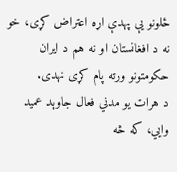ځلونو یې پهدې اړه اعتراض کړی، خو نه د افغانستان او نه هم د ایران حکومتونو ورته پام کړی نهدی.
د هرات یو مدني فعال جاوېد عمید وايي، که څه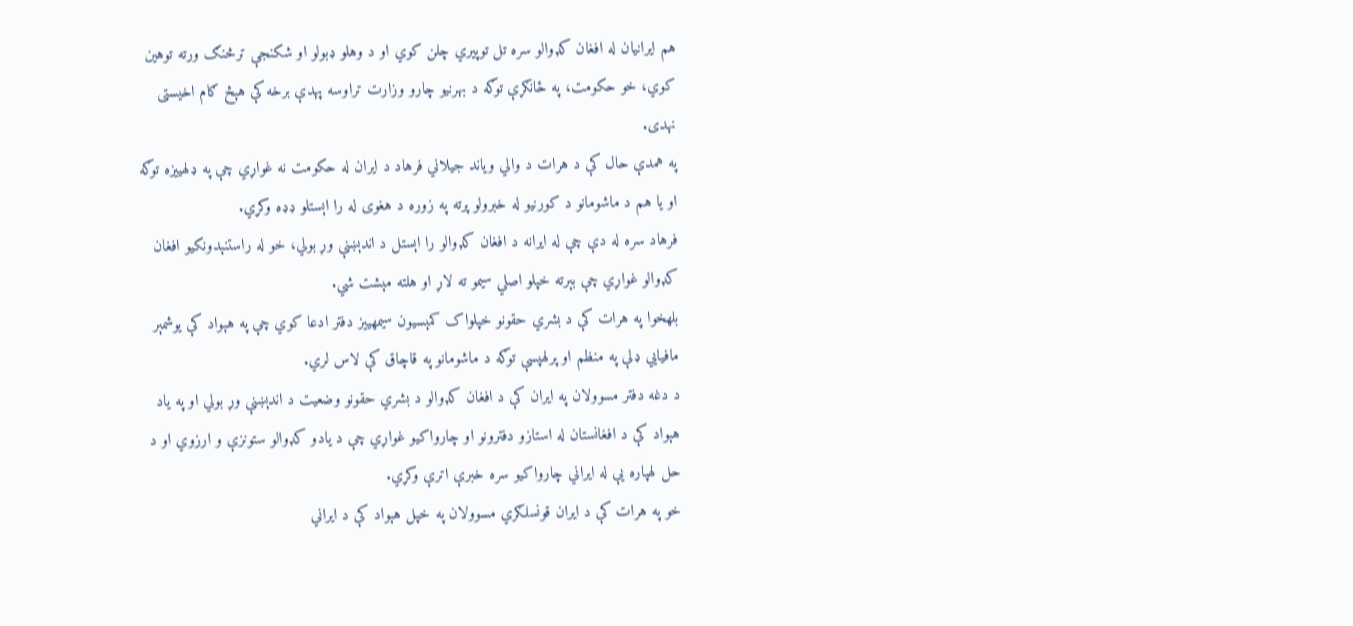هم ایرانیان له افغان کډوالو سره تل توپیري چلن کوي او د وهلو ډبولو او شکنجې ترڅنګ ورته توهین کوي، خو حکومت، په ځانګړې توګه د بهرنیو چارو وزارت تراوسه پهدې برخه کې هېڅ ګام اخیستی نهدی.
په همدې حال کې د هرات د والي ویاند جیلاني فرهاد د ايران له حکومت نه غواړي چې په ډلهيیزه توګه او یا هم د ماشومانو د کورنیو له خبرولو پرته په زوره د هغوی له را اېستلو ډډه وکړي.
فرهاد سره له دې چې له ایرانه د افغان کډوالو را اېستل د اندېښنې وړ بولي، خو له راستنېدونکیو افغان کډوالو غواړي چې بېرته خپلو اصلي سیمو ته لاړ او هلته مېشت شي.
بلهخوا په هرات کې د بشري حقونو خپلواک کمېسیون سیمهییز دفتر ادعا کوي چې په هېواد کې یوشمېر مافیايي ډلې په منظم او پرلهپسې توګه د ماشومانو په قاچاق کې لاس لري.
د دغه دفتر مسوولان په ایران کې د افغان کډوالو د بشري حقونو وضعیت د اندېښنې وړ بولي او په یاد هېواد کې د افغانستان له استازو دفترونو او چارواکیو غواړي چې د یادو کډوالو ستونزې و ارزوي او د حل لهپاره یې له ایراني چارواکیو سره خبرې اترې وکړي.
خو په هرات کې د ایران قونسلګري مسوولان په خپل هېواد کې د ایراني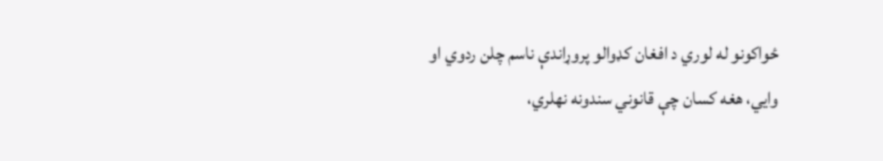ځواکونو له لوري د افغان کډوالو پروړاندې ناسم چلن ردوي او وايي، هغه کسان چې قانوني سندونه نهلري،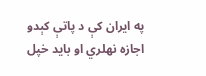په ایران کې د پاتې کېدو اجازه نهلري او باید خپل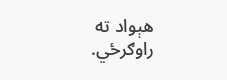هېواد ته راوګرځي.